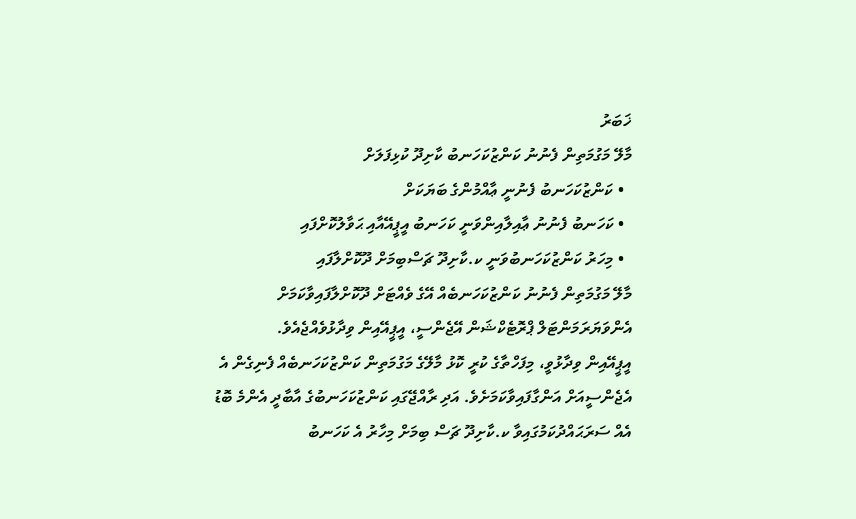ޚަބަރު
މާލޭ މަގުމަތިން ފެނުނު ކަންޒުކަހަނބު ކާށިދޫ ކުޅިފަލަށް
  • ކަންޒުކަހަނބު ފެނުނީ ޢާއްމުންގެ ބަޔަކަށް
  • ކަހަނބު ފެނުނު ޢާއިލާއިންވަނީ ކަހަނބު އީޕީއޭއާއި ޙަވާލުކޮށްފައި
  • މިހަރު ކަންޒުކަހަނބުވަނީ ކ.ކާށިދޫ ޗަސްބިމަށް ދޫކޮށްލާފައި
މާލޭ މަގުމަތިން ފެނުނު ކަންޒުކަހަނބެއް އޭގެ ވެއްޓަށް ދޫކޮށްލާފައިވާކަމަށް އެންވަޔަރަމަންޓަލް ޕްރޮޓެކްޝަން އޭޖެންސީ، އީޕީއޭއިން ވިދާޅުވެއްޖެއެވެ.
އީޕީއޭއިން ވިދާޅުވީ، މިފަހްތާގެ ކުރީ ކޮޅު މާލޭގެ މަގުމަތިން ކަންޒުކަހަނބެއް ފެނިގެން އެ އެޖެންސީއަށް އަންގާފައިވާކަމަށެވެ. އަދި ރާއްޖޭގައި ކަންޒުކަހަނބުގެ އާބާދީ އެންމެ ބޮޑު އެއް ސަރަޙައްދުކަމުގައިވާ ކ.ކާށިދޫ ޗަސް ބިމަށް މިހާރު އެ ކަހަނބު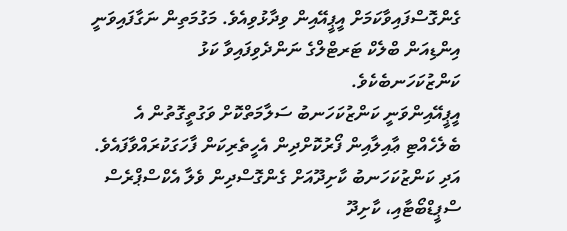ގެންގޮސްފައިވާކަމަށް އީޕީއޭއިން ވިދާޅުވިއެވެ. މަގުމަތިން ނަގާފައިވަނީ އިންޑިއަން ބްލެކް ޓަރޓްލްގެ ނަންދެވިފައިވާ ކަޅު ކަންޒުކަހަނބެކެވެ.
އީޕީއޭއިންވަނީ ކަންޒުކަހަނބު ސަލާމަތްކޮށް ވަގުތީގޮތުން އެ ބެލެހެއްޓި ޢާއިލާއިން ފޯރުކޮށްދިން އެހީތެރިކަން ފާހަގަކުރައްވާފައެވެ. އަދި ކަންޒުކަހަނބު ކާށިދޫއަށް ގެންގޮސްދިން ވެލާ އެކްސްޕްރެސް ސްޕީޑްބޯޓާއި، ކާށިދޫ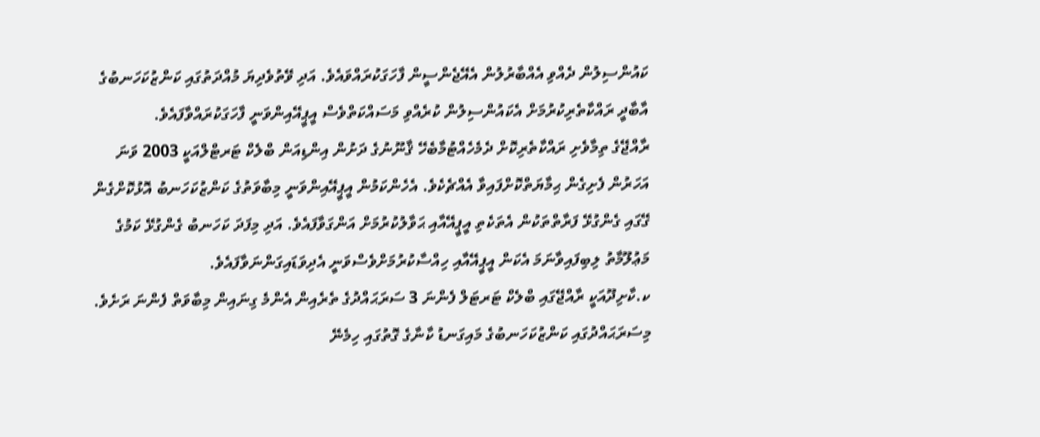ކައުންސިލުން ދެއްވި އެއްބާރުލުން އެއޭޖެންސީން ފާހަގަކުރައްވައެވެ. އަދި ވޭތުވެދިޔަ މުއްދަތުގައި ކަންޒުކަހަނބުގެ އާބާދީ ރައްކާތެރިކުރުމަށް އެކައުންސިލުން ކުރެއްވި މަސައްކަތްވެސް އީޕީއޭއިންވަނީ ފާހަގަކުރައްވާފައެވެ.
ރާއްޖޭގެ ތިމާވެށި ރައްކާތެރިކޮށް ދެމެހެއްޓުމާބެހޭ ޤާނޫނުގެ ދަށުން އިންޑިއަން ބްލެކް ޓަރޓްލްއަކީ 2003 ވަނަ އަހަރުން ފެށިގެން ޙިމާޔަތްކޮށްފައިވާ އެއްޗެކެވެ. އެހެންކަމުން އީޕީއޭއިންވަނީ މިބާވަތުގެ ކަންޒުކަހަނބު އޮޅުކޮށްގެން ގޭގައި ގެންގުޅޭ ފަރާތްތަކުން އެތަކެތި އީޕީއޭއާއި ޙަވާލުކުރުމަށް އަންގަވާފައެވެ. އަދި މިފަދަ ކަހަނބު ގެންގުޅޭ ކަމުގެ މަޢުލޫމާތު ލިބިފައިވާނަމަ އެކަން އީޕީއޭއާއި ހިއްސާކުރުމަށްވެސްވަނީ އެދިވަޑައިގަންނަވާފައެވެ.
ކ.ކާށިދޫއަކީ ރާއްޖޭގައި ބްލެކް ޓަރޓަލް ފެންނަ 3 ސަރަޙައްދުގެ ތެރެއިން އެންމެ ގިނައިން މިބާވަތް ފެންނަ ރަށެވެ. މިސަރަޙައްދުގައި ކަންޒުކަހަނބުގެ މައިގަނޑު ކާނާގެ ގޮތުގައި ހިމެނޭ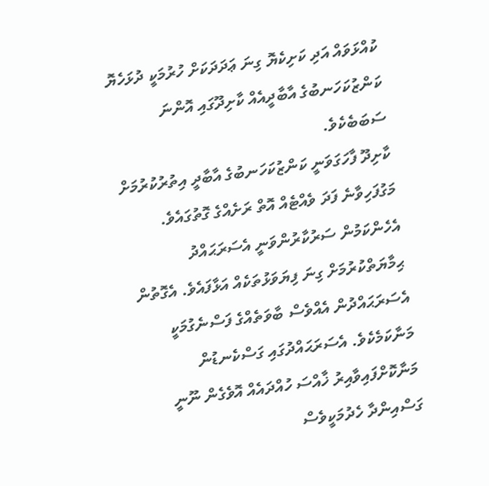ކުއްޅަވައް އަދި ކަށިކެޔޮ ގިނަ ޢަދަދަކަށް ހުރުމަކީ ދުޅަހެޔޮ ކަންޒުކަހަނބުގެ އާބާދީއެއް ކާށިދޫގައި އޮންނަ ސަބަބެކެވެ.
ކާށިދޫ ފާހަގަވަނީ ކަންޒުކަހަނބުގެ އާބާދީ އިތުރުކުރުމަށް މަގުފަހިވާނެ ފަދަ ވެއްޓެއް އޮތް ރަށެއްގެ ގޮތުގައެވެ. އެހެންކަމުން ސަރުކާރުންވަނީ އެސަރަޙައްދު ޙިމާޔަތްކުރުމަށް ގިނަ ފިޔަވަޅުތަކެއް އަޅާފައެވެ. އެގޮތުން އެސަރަޙައްދުން އެއްވެސް ބާވަތެއްގެ ފަސްނެގުމަކީ މަނާކަމެކެވެ. އެސަރަޙައްދުގައި ގަސްކެނޑުން މަނާކޮށްފައިވާއިރު ޚާއްސަ ހުއްދައެއް އޮވެގެން ނޫނީ ގަސްއިންދާ ހެދުމަކީވެސް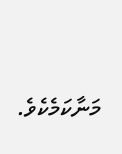މަނާކަމެކެވެ.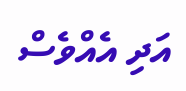އަދި އެއްވެސް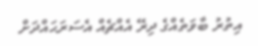އިތުރު ބާވަތެއްގެ ދިރޭ އެއްޗެއް އެސަރަޙައްދަށް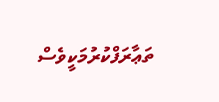ތަޢާރަފްކުރުމަކީވެސް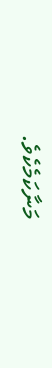މަނާކަމެކެވެ.